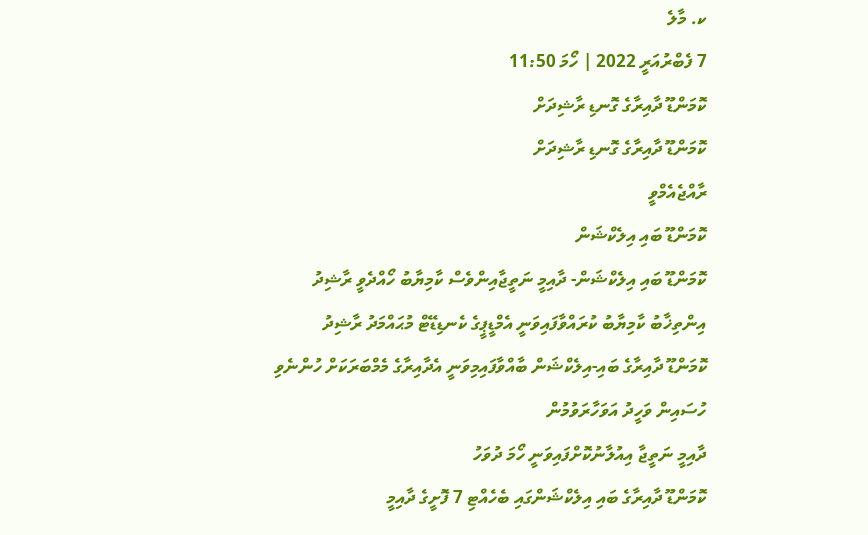ކ. މާލެ
7 ފެބްރުއަރީ 2022 | ހޯމަ 11:50
ކޮމަންޑޫ ދާއިރާގެ ގޮނޑި ރާޝިދަށް
ކޮމަންޑޫ ދާއިރާގެ ގޮނޑި ރާޝިދަށް
ރާއްޖެއެމްވީ
ކޮމަންޑޫ ބައި އިލެކްޝަން
ކޮމަންޑޫ ބައި އިލެކްޝަން- ދާއިމީ ނަތީޖާއިންވެސް ކާމިޔާބު ހޯއްދެވީ ރާޝިދު
އިންތިޚާބު ކާމިޔާބު ކުރައްވާފައިވަނީ އެމްޑީޕީގެ ކެނޑިޑޭޓް މުޙައްމަދު ރާޝިދު
ކޮމަންޑޫ ދާއިރާގެ ބައި-އިލެކްޝަން ބާއްވާފައިމިވަނީ އެދާއިރާގެ މެމްބަރަކަށް ހުންނެވި ހުސައިން ވަހީދު އަވަހާރަވުމުން
ދާއިމީ ނަތީޖާ އިއުލާނުކޮށްފައިވަނީ ހޯމަ ދުވަހު
ކޮމަންޑޫ ދާއިރާގެ ބައި އިލެކްޝަންގައި ބެހެއްޓި 7 ފޮށީގެ ދާއިމީ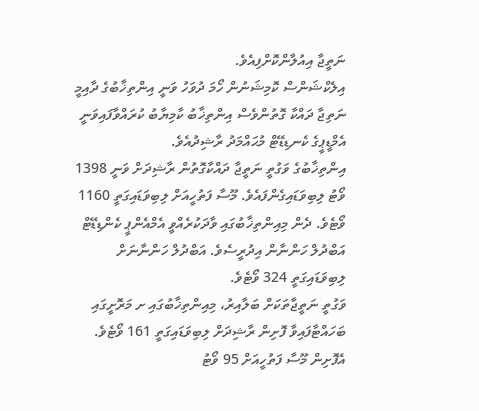ނަތީޖާ އިއުލާންކޮށްފިއެވެ.
އިލެކްޝަންސް ކޮމިޝަނުން ހޯމަ ދުވަހު ވަނީ އިންތިޚާބުގެ ދާއިމީ ނަތިޖާ ދައްކާ ގޮތުންވެސް އިންތިޚާބު ކާމިޔާބު ކުރައްވާފައިވަނީ އެމްޑީޕީގެ ކެނޑިޑޭޓް މުޙައްމަދު ރާޝިދުއެވެ.
އިންތިޚާބުގެ ވަގުތީ ނަތީޖާ ދައްކާގޮތުން ރާޝިދަށް ވަނީ 1398 ވޯޓު ލިބިވަޑައިގެންފައެވެ. މޫސާ ފަތުހީއަށް ލިބިވަޑައިގަތީ 1160 ވޯޓެވެ. ދެން މިއިންތިޚާބުގައި ވާދަކުރެއްވީ އެމްއެންޕީ ކެންޑިޑޭޓް އަބްދުލް ހަންނާން އިދުރީސެވެ. އަބްދުލް ހަންނާނަށް ލިބިވަޑައިގަތީ 324 ވޯޓެވެ.
ވަގުތީ ނަތީޖާތަކަށް ބަލާއިރު، މިއިންތިޚާބުގައި ށ މަރޮށީގައި ބަހައްޓާފައިވާ ފޮށިން ރާޝިދަށް ލިބިވަޑައިގަތީ 161 ވޯޓެވެ. އެފޮށިން މޫސާ ފަތުހީއަށް 95 ވޯޓު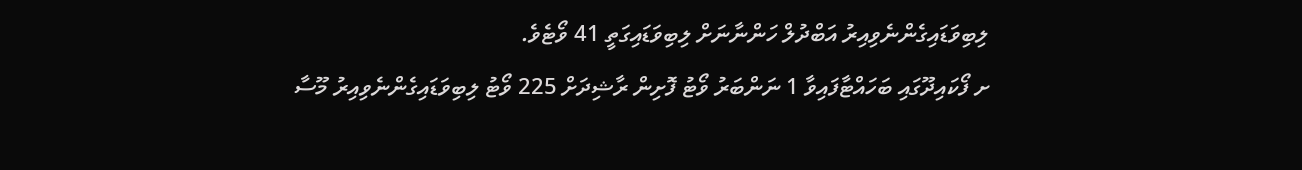ލިބިވަޑައިގެންނެވިއިރު އަބްދުލް ހަންނާނަށް ލިބިވަޑައިގަތީ 41 ވޯޓެވެ.
ށ ފޯކައިދޫގައި ބަހައްޓާފައިވާ 1 ނަންބަރު ވޯޓު ފޮށިން ރާޝިދަށް 225 ވޯޓު ލިބިވަޑައިގެންނެވިއިރު މޫސާ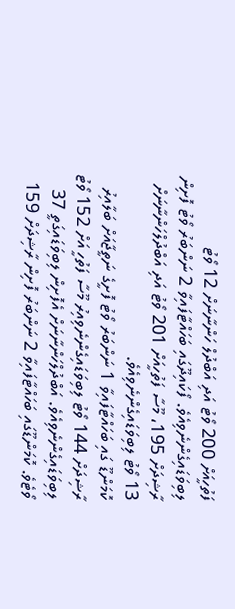ފަތުހީއަށް 200 ވޯޓު އަދި އަބްދުލް ހަންނާނަށް 12 ވޯޓު ލިބިވަޑައިގެންނެވިއެވެ. ފޯކައިދޫގައި ބަހައްޓާފައިވާ 2 ނަންބަރު ވޯޓު ފޮށިން ރާޝިދަށް 195، މޫސާ ފަތުހީއަށް 201 ވޯޓު އަދި އަބްދުލްހަންނާނަށް 13 ވޯޓު ލިބިވަޑައިގެންނެވިއެވެ.
ކޮމަންޑޫ ގައި ބަހައްޓާފައިވާ 1 ނަންބަރު ވޯޓު ފޮށީގެ ނަތީޖާއަށް ބަލާއިރު ރާޝިދަށް 144 ވޯޓު ލިބިވަޑައިގެންނެވިއިރު މޫސާ ފަތުހީ އަށް 152 ވޯޓު ލިބިވަޑައިގެންނެވިއެވެ. އަބްދުލްހަންނާނަށް އެފޮށިން ލިބިވަޑައިގަތީ 37 ވޯޓެވެ. ކޮމަންޑޫގައި ބަހައްޓާފައިވާ 2 ނަންބަރު ފޮށިން ރާޝިދަށް 159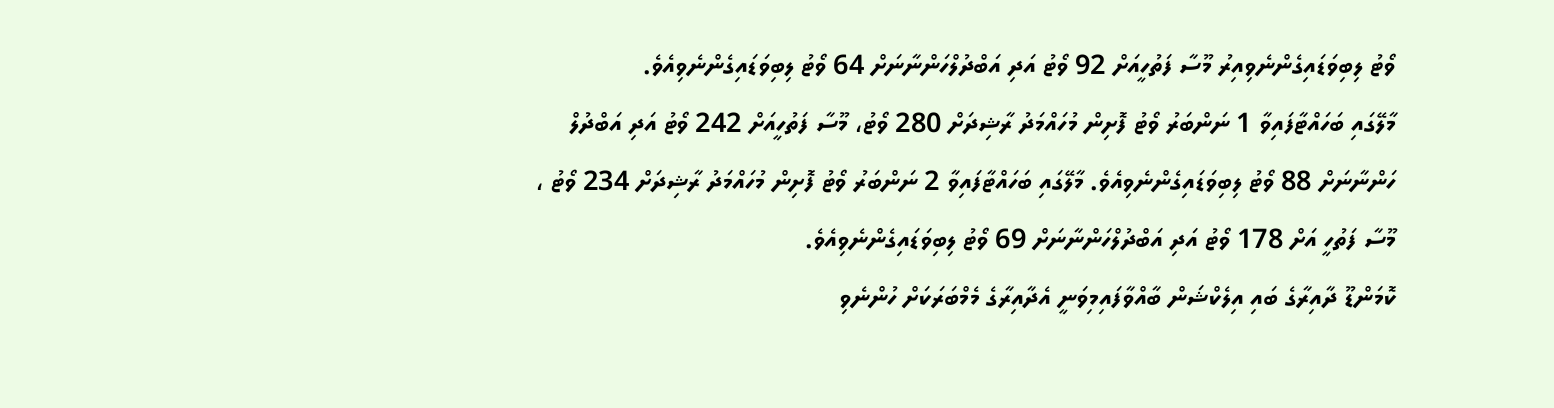ވޯޓު ލިބިވަޑައިގެންނެވިއިރު މޫސާ ފަތުހީއަށް 92 ވޯޓު އަދި އަބްދުލްހަންނާނަށް 64 ވޯޓު ލިބިވަޑައިގެންނެވިއެވެ.
މާލޭގައި ބަހައްޓާފައިވާ 1 ނަންބަރު ވޯޓު ފޮށިން މުހައްމަދު ރާޝިދަށް 280 ވޯޓު، މޫސާ ފަތުހީއަށް 242 ވޯޓު އަދި އަބްދުލް ހަންނާނަށް 88 ވޯޓު ލިބިވަޑައިގެންނެވިއެވެ. މާލޭގައި ބަހައްޓާފައިވާ 2 ނަންބަރު ވޯޓު ފޮށިން މުހައްމަދު ރާޝިދަށް 234 ވޯޓު ، މޫސާ ފަތުހީ އަށް 178 ވޯޓު އަދި އަބްދުލްހަންނާނަށް 69 ވޯޓު ލިބިވަޑައިގެންނެވިއެވެ.
ކޮމަންޑޫ ދާއިރާގެ ބައި އިލެކްޝަން ބާއްވާފައިމިވަނީ އެދާއިރާގެ މެމްބަރަކަށް ހުންނެވި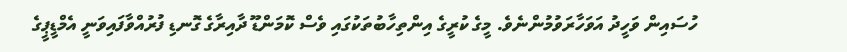ހުސައިން ވަހީދު އަވަހާރަވުމުންނެވެ. މީގެ ކުރީގެ އިންތިހާބުތަކުގައި ވެސް ކޮމަންޑޫ ދާއިރާގެ ގޮނޑި ފުރުއްވާފައިވަނީ އެމްޑީޕީގެ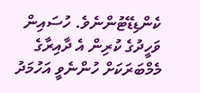ކެންޑިޑޭޓުންނެވެ. ހުސައިން ވަހީދުގެ ކުރިން އެ ދާއިރާގެ މެމްބަރަކަށް ހުންނެވީ އަހުމަދު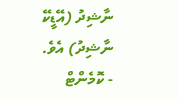ނާޝިދު (އޭޑީކޭ ނާޝިދު) އެވެ.
- ކޮމެންޓް